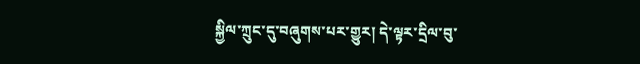སྐྱིལ་ཀྲུང་དུ་བཞུགས་པར་གྱུར། དེ་ལྟར་དྲིལ་བུ་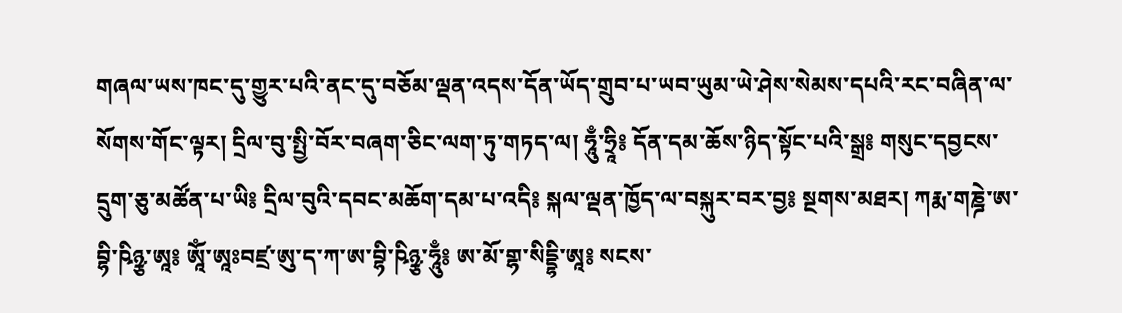གཞལ་ཡས་ཁང་དུ་གྱུར་པའི་ནང་དུ་བཅོམ་ལྡན་འདས་དོན་ཡོད་གྲུབ་པ་ཡབ་ཡུམ་ཡེ་ཤེས་སེམས་དཔའི་རང་བཞིན་ལ་སོགས་གོང་ལྟར། དྲིལ་བུ་སྤྱི་བོར་བཞག་ཅིང་ལག་ཏུ་གཏད་ལ། ཧཱུྃ་ཧྲཱི༔ དོན་དམ་ཆོས་ཉིད་སྟོང་པའི་སྒྲ༔ གསུང་དབྱངས་དྲུག་ཅུ་མཚོན་པ་ཡི༔ དྲིལ་བུའི་དབང་མཆོག་དམ་པ་འདི༔ སྐལ་ལྡན་ཁྱོད་ལ་བསྐུར་བར་བྱ༔ སྔགས་མཐར། ཀརྨ་གཎྜེ་ཨ་བྷི་ཥིཉྩ་ཨཱ༔ ཨཱོཾ་ཨཱཿབཛྲ་ཨུ་ད་ཀ་ཨ་བྷི་ཥིཉྩ་ཧཱུྃ༔ ཨ་མོ་གྷ་སིདྡྷི་ཨཱ༔ སངས་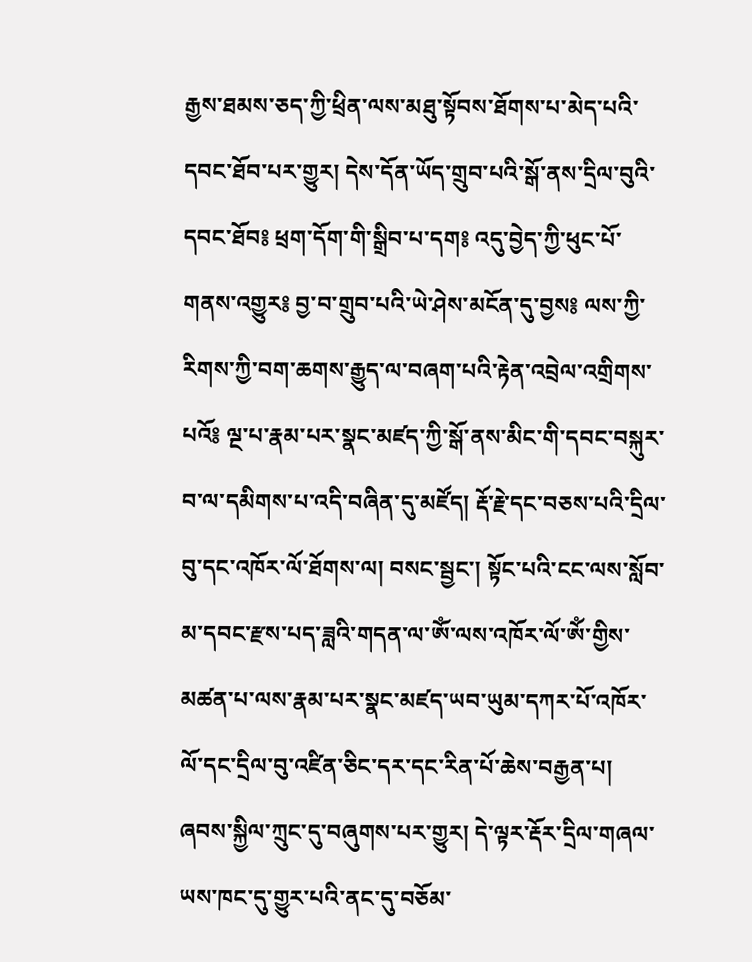རྒྱས་ཐམས་ཅད་ཀྱི་ཕྲིན་ལས་མཐུ་སྟོབས་ཐོགས་པ་མེད་པའི་དབང་ཐོབ་པར་གྱུར། དེས་དོན་ཡོད་གྲུབ་པའི་སྒོ་ནས་དྲིལ་བུའི་དབང་ཐོབ༔ ཕྲག་དོག་གི་སྒྲིབ་པ་དག༔ འདུ་བྱེད་ཀྱི་ཕུང་པོ་གནས་འགྱུར༔ བྱ་བ་གྲུབ་པའི་ཡེ་ཤེས་མངོན་དུ་བྱས༔ ལས་ཀྱི་རིགས་ཀྱི་བག་ཆགས་རྒྱུད་ལ་བཞག་པའི་རྟེན་འབྲེལ་འགྲིགས་པའོ༔ ལྔ་པ་རྣམ་པར་སྣང་མཛད་ཀྱི་སྒོ་ནས་མིང་གི་དབང་བསྐུར་བ་ལ་དམིགས་པ་འདི་བཞིན་དུ་མཛོད། རྡོ་རྗེ་དང་བཅས་པའི་དྲིལ་བུ་དང་འཁོར་ལོ་ཐོགས་ལ། བསང་སྦྱང་། སྟོང་པའི་ངང་ལས་སློབ་མ་དབང་རྫས་པད་ཟླའི་གདན་ལ་ཨོཾ་ལས་འཁོར་ལོ་ཨོཾ་གྱིས་མཚན་པ་ལས་རྣམ་པར་སྣང་མཛད་ཡབ་ཡུམ་དཀར་པོ་འཁོར་ལོ་དང་དྲིལ་བུ་འཛིན་ཅིང་དར་དང་རིན་པོ་ཆེས་བརྒྱན་པ། ཞབས་སྐྱིལ་ཀྲུང་དུ་བཞུགས་པར་གྱུར། དེ་ལྟར་རྡོར་དྲིལ་གཞལ་ཡས་ཁང་དུ་གྱུར་པའི་ནང་དུ་བཅོམ་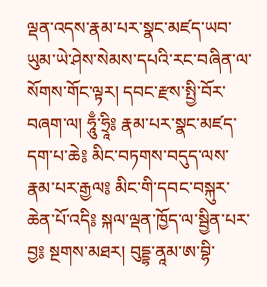ལྡན་འདས་རྣམ་པར་སྣང་མཛད་ཡབ་ཡུམ་ཡེ་ཤེས་སེམས་དཔའི་རང་བཞིན་ལ་སོགས་གོང་ལྟར། དབང་རྫས་སྤྱི་བོར་བཞག་ལ། ཧཱུྃ་ཧྲཱི༔ རྣམ་པར་སྣང་མཛད་དག་པ་ཆེ༔ མིང་བཏགས་བདུད་ལས་རྣམ་པར་རྒྱལ༔ མིང་གི་དབང་བསྐུར་ཆེན་པོ་འདི༔ སྐལ་ལྡན་ཁྱོད་ལ་སྦྱིན་པར་བྱ༔ སྔགས་མཐར། བུདྡྷ་ནཱམ་ཨ་བྷི་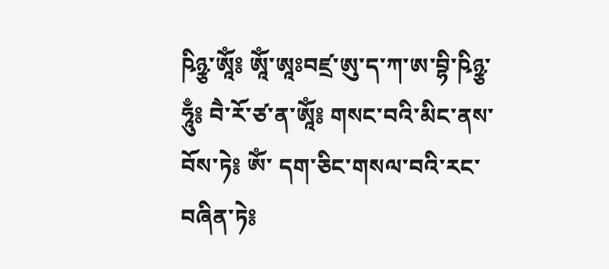ཥིཉྩ་ཨཱོཾ༔ ཨཱོཾ་ཨཱཿབཛྲ་ཨུ་ད་ཀ་ཨ་བྷི་ཥིཉྩ་ཧཱུྃ༔ བཻ་རོ་ཙ་ན་ཨཱོཾ༔ གསང་བའི་མིང་ནས་བོས་ཏེ༔ ཨོཾ་ དག་ཅིང་གསལ་བའི་རང་བཞིན་ཏེ༔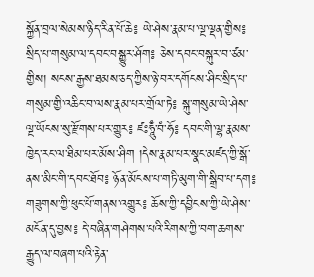སྐྱོན་བྲལ་སེམས་ཉིད་རིན་པོ་ཆེ༔ ཡེ་ཤེས་རྣམ་པ་ལྔ་ལྡན་གྱིས༔ སྲིད་པ་གསུམ་ལ་དབང་བསྒྱུར་ཤོག༔ ཅེས་དབང་བསྐུར་བ་ཙམ་གྱིས། སངས་རྒྱས་ཐམས་ཅད་ཀྱིས་ཉེ་བར་དགོངས་ཤིང་སྲིད་པ་གསུམ་གྱི་འཆིང་བ་ལས་རྣམ་པར་གྲོལ་ཏེ༔ སྐུ་གསུམ་ཡེ་ཤེས་ལྔ་ཡོངས་སུ་རྫོགས་པར་གྱུར༔ ཛཿཧཱུྃ་བཾ་ཧོ༔ དབང་གི་ལྷ་རྣམས་ཁྱེད་རང་ལ་ཐིམ་པར་མོས་ཤིག །དེས་རྣམ་པར་སྣང་མཛད་ཀྱི་སྒོ་ནས་མིང་གི་དབང་ཐོབ༔ ཉོན་མོངས་པ་གཏི་མུག་གི་སྒྲིབ་པ་དག༔ གཟུགས་ཀྱི་ཕུང་པོ་གནས་འགྱུར༔ ཆོས་ཀྱི་དབྱིངས་ཀྱི་ཡེ་ཤེས་མངོན་དུ་བྱས༔ དེ་བཞིན་གཤེགས་པའི་རིགས་ཀྱི་བག་ཆགས་རྒྱུད་ལ་བཞག་པའི་རྟེན་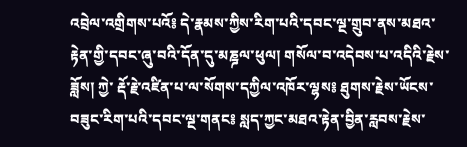འབྲེལ་འགྲིགས་པའོ༔ དེ་རྣམས་ཀྱིས་རིག་པའི་དབང་ལྔ་གྲུབ་ནས་མཐའ་རྟེན་གྱི་དབང་ཞུ་བའི་དོན་དུ་མཎྜལ་ཕུལ། གསོལ་བ་འདེབས་པ་འདིའི་རྗེས་ཟློས། ཀྱེ་ རྡོ་རྗེ་འཛིན་པ་ལ་སོགས་དཀྱིལ་འཁོར་ལྷས༔ ཐུགས་རྗེས་ཡོངས་བཟུང་རིག་པའི་དབང་ལྔ་གནང༔ སླད་ཀྱང་མཐའ་རྟེན་བྱིན་རླབས་རྗེས་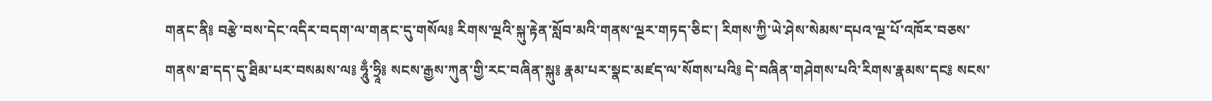གནང་ནི༔ བརྩེ་བས་དེང་འདིར་བདག་ལ་གནང་དུ་གསོལ༔ རིགས་ལྔའི་སྐུ་རྟེན་སློབ་མའི་གནས་ལྔར་གཏད་ཅིང་། རིགས་ཀྱི་ཡེ་ཤེས་སེམས་དཔའ་ལྔ་པོ་འཁོར་བཅས་གནས་ཐ་དད་དུ་ཐིམ་པར་བསམས་ལ༔ ཧཱུྃ་ཧྲཱི༔ སངས་རྒྱས་ཀུན་གྱི་རང་བཞིན་སྐུ༔ རྣམ་པར་སྣང་མཛད་ལ་སོགས་པའི༔ དེ་བཞིན་གཤེགས་པའི་རིགས་རྣམས་དང༔ སངས་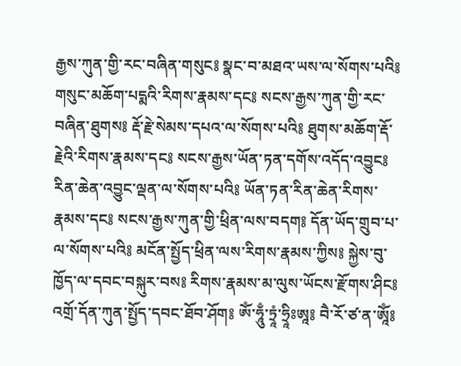རྒྱས་ཀུན་གྱི་རང་བཞིན་གསུང༔ སྣང་བ་མཐའ་ཡས་ལ་སོགས་པའི༔ གསུང་མཆོག་པདྨའི་རིགས་རྣམས་དང༔ སངས་རྒྱས་ཀུན་གྱི་རང་བཞིན་ཐུགས༔ རྡོ་རྗེ་སེམས་དཔའ་ལ་སོགས་པའི༔ ཐུགས་མཆོག་རྡོ་རྗེའི་རིགས་རྣམས་དང༔ སངས་རྒྱས་ཡོན་ཏན་དགོས་འདོད་འབྱུང༔ རིན་ཆེན་འབྱུང་ལྡན་ལ་སོགས་པའི༔ ཡོན་ཏན་རིན་ཆེན་རིགས་རྣམས་དང༔ སངས་རྒྱས་ཀུན་གྱི་ཕྲིན་ལས་བདག༔ དོན་ཡོད་གྲུབ་པ་ལ་སོགས་པའི༔ མངོན་སྤྱོད་ཕྲིན་ལས་རིགས་རྣམས་ཀྱིས༔ སྐྱེས་བུ་ཁྱོད་ལ་དབང་བསྐུར་བས༔ རིགས་རྣམས་མ་ལུས་ཡོངས་རྫོགས་ཤིང༔ འགྲོ་དོན་ཀུན་སྤྱོད་དབང་ཐོབ་ཤོག༔ ཨོཾ་ཧཱུྃ་ཏྲཱཾ་ཧྲཱིཿཨཱ༔ བཻ་རོ་ཙ་ན་ཨཱོཾ༔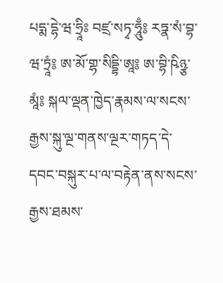པདྨ་དྷེ་ཝ་ཧྲཱིཿ བཛྲ་སཏྭ་ཧཱུྃ༔ རཏྣ་སཾ་བྷ་ཝ་ཏྲཱཾ༔ ཨ་མོ་གྷ་སིདྡྷི་ཨཱ༔ ཨ་བྷི་ཥིཉྩ་མཱཾ༔ སྐལ་ལྡན་ཁྱེད་རྣམས་ལ་སངས་རྒྱས་སྐུ་ལྔ་གནས་ལྔར་གཏད་དེ་དབང་བསྐུར་པ་ལ་བརྟེན་ནས་སངས་རྒྱས་ཐམས་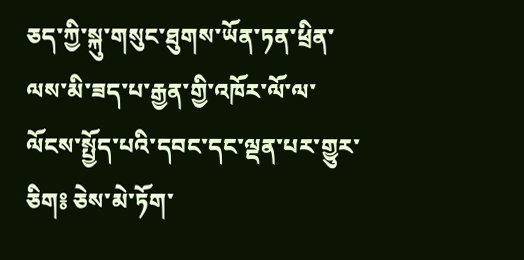ཅད་ཀྱི་སྐུ་གསུང་ཐུགས་ཡོན་ཏན་ཕྲིན་ལས་མི་ཟད་པ་རྒྱན་གྱི་འཁོར་ལོ་ལ་ལོངས་སྤྱོད་པའི་དབང་དང་ལྡན་པར་གྱུར་ཅིག༔ ཅེས་མེ་ཏོག་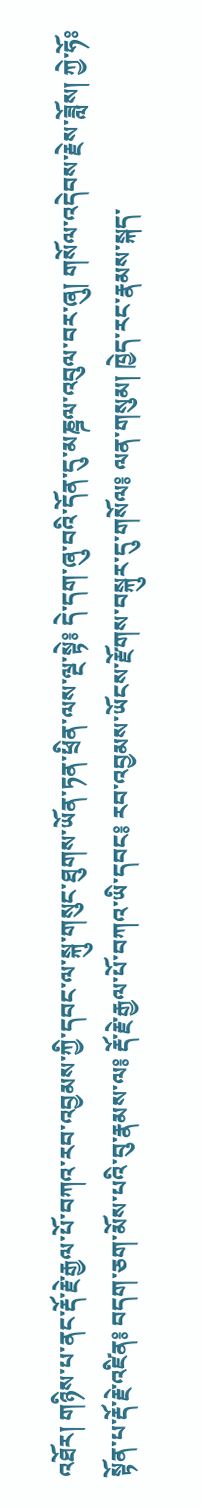འཐོར། གཉིས་པ་ནང་རྡོ་རྗེ་རྒྱལ་པོ་བཀའ་རབ་འབྱམས་ཀྱི་དབང་ལ་སྐུ་གསུང་ཐུགས་ཡོན་ཏན་ཕྲིན་ལས་ལྔ་སྟེ༔ དེ་དག་ཞུ་བའི་དོན་དུ་མཎྜལ་འབུལ་བར་ཞུ། གསོལ་འདེབས་རྗེས་ཟློས། ཀྱེ་ཧོཿསྟོན་པ་རྡོ་རྗེ་འཛིན༔ བདག་ཅག་མོས་པའི་བུ་རྣམས་ལ༔ རྡོ་རྗེ་རྒྱལ་པོ་བཀའ་ཡི་དབང༔ རབ་འབྱམས་ཡོངས་རྫོགས་བསྐུར་དུ་གསོལ༔ ལན་གསུམ། ཁྱེད་རང་རྣམས་སྐད་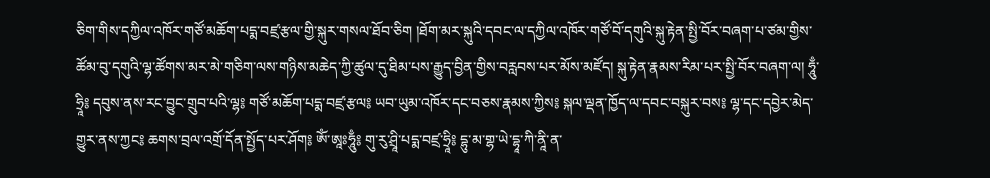ཅིག་གིས་དཀྱིལ་འཁོར་གཙོ་མཆོག་པདྨ་བཛྲ་རྩལ་གྱི་སྐུར་གསལ་ཐོབ་ཅིག །ཐོག་མར་སྐུའི་དབང་ལ་དཀྱིལ་འཁོར་གཙོ་བོ་དགུའི་སྐུ་རྟེན་སྤྱི་བོར་བཞག་པ་ཙམ་གྱིས་ཚོམ་བུ་དགུའི་ལྷ་ཚོགས་མར་མེ་གཅིག་ལས་གཉིས་མཆེད་ཀྱི་ཚུལ་དུ་ཐིམ་པས་རྒྱུད་བྱིན་གྱིས་བརླབས་པར་མོས་མཛོད། སྐུ་རྟེན་རྣམས་རིམ་པར་སྤྱི་བོར་བཞག་ལ། ཧཱུྃ་ཧྲཱི༔ དབུས་ནས་རང་བྱུང་གྲུབ་པའི་ལྷ༔ གཙོ་མཆོག་པདྨ་བཛྲ་རྩལ༔ ཡབ་ཡུམ་འཁོར་དང་བཅས་རྣམས་ཀྱིས༔ སྐལ་ལྡན་ཁྱོད་ལ་དབང་བསྐུར་བས༔ ལྷ་དང་དབྱེར་མེད་གྱུར་ནས་ཀྱང༔ ཆགས་བྲལ་འགྲོ་དོན་སྤྱོད་པར་ཤོག༔ ཨོཾ་ཨཱཿཧཱུྃ༔ གུ་རུ་ཤྲཱི་པདྨ་བཛྲ་ཧྲཱི༔ དྷུ་མ་གྷ་ཡེ་དྷཱ་ཀི་ནཱི་ན་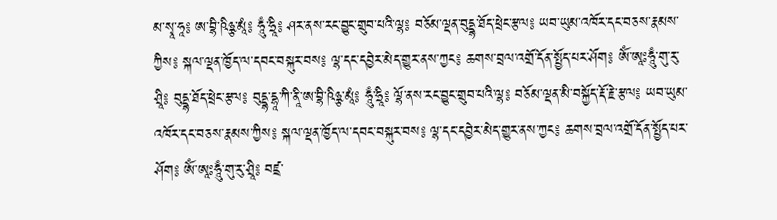མ་སྭཱ་ཧཱ༔ ཨ་བྷི་ཥིཉྩ་མཱཾ༔ ཧཱུྃ་ཧྲཱི༔ ཤར་ནས་རང་བྱུང་གྲུབ་པའི་ལྷ༔ བཅོམ་ལྡན་བུདྡྷ་ཐོད་ཕྲེང་རྩལ༔ ཡབ་ཡུམ་འཁོར་དང་བཅས་རྣམས་ཀྱིས༔ སྐལ་ལྡན་ཁྱོད་ལ་དབང་བསྐུར་བས༔ ལྷ་དང་དབྱེར་མེད་གྱུར་ནས་ཀྱང༔ ཆགས་བྲལ་འགྲོ་དོན་སྤྱོད་པར་ཤོག༔ ཨོཾ་ཨཱཿཧཱུྃ་གུ་རུ་ཤྲཱི༔ བུདྡྷ་ཐོད་ཕྲེང་རྩལ༔ བུདྡྷ་དྷཱ་ཀི་ནཱི་ཨ་བྷི་ཥིཉྩ་མཱཾ༔ ཧཱུྃ་ཧྲཱི༔ ལྷོ་ནས་རང་བྱུང་གྲུབ་པའི་ལྷ༔ བཅོམ་ལྡན་མི་བསྐྱོད་རྡོ་རྗེ་རྩལ༔ ཡབ་ཡུམ་འཁོར་དང་བཅས་རྣམས་ཀྱིས༔ སྐལ་ལྡན་ཁྱོད་ལ་དབང་བསྐུར་བས༔ ལྷ་དང་དབྱེར་མེད་གྱུར་ནས་ཀྱང༔ ཆགས་བྲལ་འགྲོ་དོན་སྤྱོད་པར་ཤོག༔ ཨོཾ་ཨཱཿཧཱུྃ་གུ་རུ་ཤྲཱི༔ བཛྲ་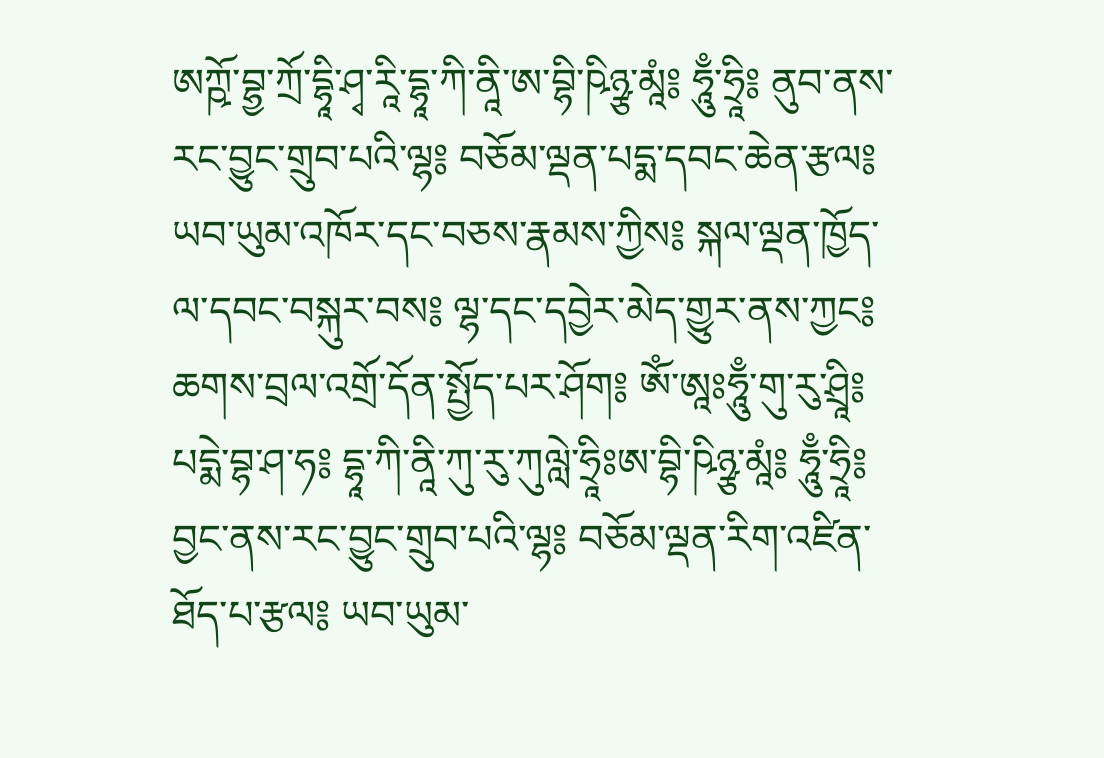ཨཀྵོ་བྷྱ་ཀྲོ་དྷཱི་ཤྭ་རཱི་དྷཱ་ཀི་ནཱི་ཨ་བྷི་ཥིཉྩ་མཱཾ༔ ཧཱུྃ་ཧྲཱི༔ ནུབ་ནས་རང་བྱུང་གྲུབ་པའི་ལྷ༔ བཅོམ་ལྡན་པདྨ་དབང་ཆེན་རྩལ༔ ཡབ་ཡུམ་འཁོར་དང་བཅས་རྣམས་ཀྱིས༔ སྐལ་ལྡན་ཁྱོད་ལ་དབང་བསྐུར་བས༔ ལྷ་དང་དབྱེར་མེད་གྱུར་ནས་ཀྱང༔ ཆགས་བྲལ་འགྲོ་དོན་སྤྱོད་པར་ཤོག༔ ཨོཾ་ཨཱཿཧཱུྃ་གུ་རུ་ཤྲཱི༔ པདྨེ་བྷ་ཤ་ཧ༔ དྷཱ་ཀི་ནཱི་ཀུ་རུ་ཀུལླེ་ཧྲཱིཿཨ་བྷི་ཥིཉྩ་མཱཾ༔ ཧཱུྃ་ཧྲཱི༔ བྱང་ནས་རང་བྱུང་གྲུབ་པའི་ལྷ༔ བཅོམ་ལྡན་རིག་འཛིན་ཐོད་པ་རྩལ༔ ཡབ་ཡུམ་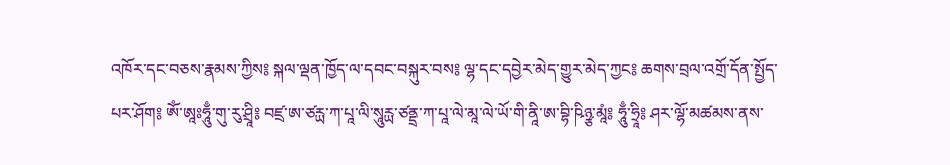འཁོར་དང་བཅས་རྣམས་ཀྱིས༔ སྐལ་ལྡན་ཁྱོད་ལ་དབང་བསྐུར་བས༔ ལྷ་དང་དབྱེར་མེད་གྱུར་མེད་ཀྱང༔ ཆགས་བྲལ་འགྲོ་དོན་སྤྱོད་པར་ཤོག༔ ཨོཾ་ཨཱཿཧཱུྃ་གུ་རུ་ཤྲཱི༔ བཛྲ་ཨ་ཙརྻ་ཀ་པཱ་ལི་སཱུརྻ་ཙནྡྲ་ཀ་པཱ་ལེ་མཱ་ལེ་ཡོ་གི་ནཱི་ཨ་བྷི་ཥིཉྩ་མཱཾ༔ ཧཱུྃ་ཧྲཱི༔ ཤར་ལྷོ་མཚམས་ནས་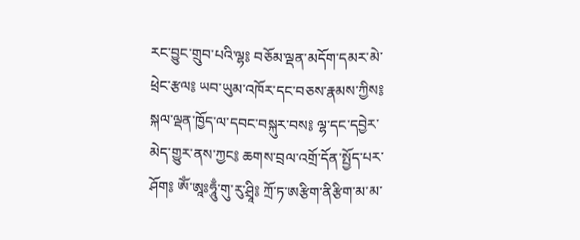རང་བྱུང་གྲུབ་པའི་ལྷ༔ བཅོམ་ལྡན་མདོག་དམར་མེ་ཕྲེང་རྩལ༔ ཡབ་ཡུམ་འཁོར་དང་བཅས་རྣམས་ཀྱིས༔ སྐལ་ལྡན་ཁྱོད་ལ་དབང་བསྐུར་བས༔ ལྷ་དང་དབྱེར་མེད་གྱུར་ནས་ཀྱང༔ ཆགས་བྲལ་འགྲོ་དོན་སྤྱོད་པར་ཤོག༔ ཨོཾ་ཨཱཿཧཱུྃ་གུ་རུ་ཤྲཱི༔ ཀྲོ་ཏ་ཨརྩིག་ནིརྩིག་མ་མ་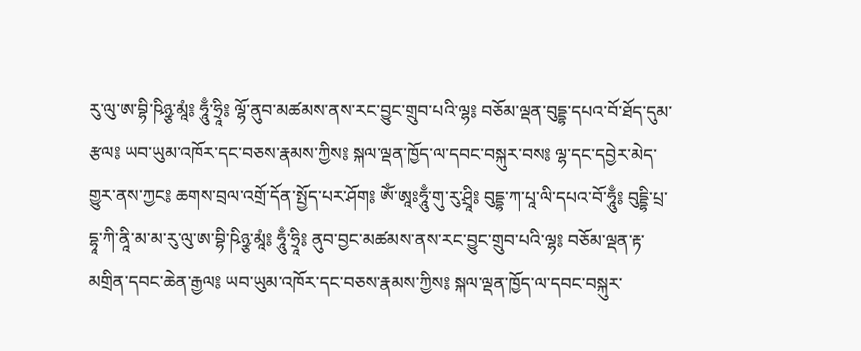རུ་ལུ་ཨ་བྷི་ཥིཉྩ་མཱཾ༔ ཧཱུྃ་ཧྲཱི༔ ལྷོ་ནུབ་མཚམས་ནས་རང་བྱུང་གྲུབ་པའི་ལྷ༔ བཅོམ་ལྡན་བུདྡྷ་དཔའ་བོ་ཐོད་དུམ་རྩལ༔ ཡབ་ཡུམ་འཁོར་དང་བཅས་རྣམས་ཀྱིས༔ སྐལ་ལྡན་ཁྱོད་ལ་དབང་བསྐུར་བས༔ ལྷ་དང་དབྱེར་མེད་གྱུར་ནས་ཀྱང༔ ཆགས་བྲལ་འགྲོ་དོན་སྤྱོད་པར་ཤོག༔ ཨོཾ་ཨཱཿཧཱུྃ་གུ་རུ་ཤྲཱི༔ བུདྡྷ་ཀ་པཱ་ལི་དཔའ་བོ་ཧཱུྃ༔ བུདྡྷི་པྲ་དྷཱ་ཀི་ནཱི་མ་མ་རུ་ལུ་ཨ་བྷི་ཥིཉྩ་མཱཾ༔ ཧཱུྃ་ཧྲཱི༔ ནུབ་བྱང་མཚམས་ནས་རང་བྱུང་གྲུབ་པའི་ལྷ༔ བཅོམ་ལྡན་རྟ་མགྲིན་དབང་ཆེན་རྒྱལ༔ ཡབ་ཡུམ་འཁོར་དང་བཅས་རྣམས་ཀྱིས༔ སྐལ་ལྡན་ཁྱོད་ལ་དབང་བསྐུར་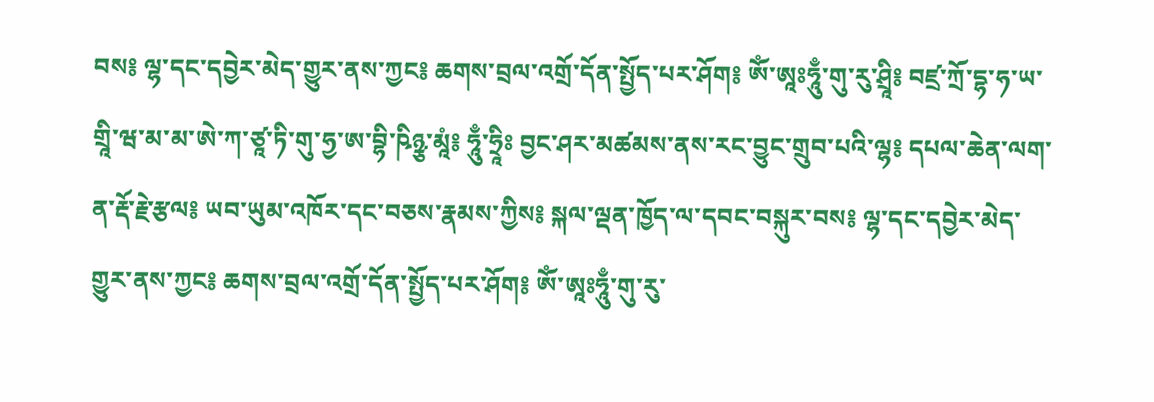བས༔ ལྷ་དང་དབྱེར་མེད་གྱུར་ནས་ཀྱང༔ ཆགས་བྲལ་འགྲོ་དོན་སྤྱོད་པར་ཤོག༔ ཨོཾ་ཨཱཿཧཱུྃ་གུ་རུ་ཤྲཱི༔ བཛྲ་ཀྲོ་དྷ་ཧ་ཡ་གྲཱི་ཝ་མ་མ་ཨེ་ཀ་ཙཱ་ཏི་གུ་ཧྱ་ཨ་བྷི་ཥིཉྩ་མཱཾ༔ ཧཱུྃ་ཧྲཱིཿ བྱང་ཤར་མཚམས་ནས་རང་བྱུང་གྲུབ་པའི་ལྷ༔ དཔལ་ཆེན་ལག་ན་རྡོ་རྗེ་རྩལ༔ ཡབ་ཡུམ་འཁོར་དང་བཅས་རྣམས་ཀྱིས༔ སྐལ་ལྡན་ཁྱོད་ལ་དབང་བསྐུར་བས༔ ལྷ་དང་དབྱེར་མེད་གྱུར་ནས་ཀྱང༔ ཆགས་བྲལ་འགྲོ་དོན་སྤྱོད་པར་ཤོག༔ ཨོཾ་ཨཱཿཧཱུྃ་གུ་རུ་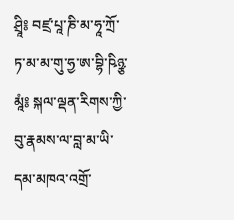ཤྲཱི༔ བཛྲ་པཱ་ཎི་མ་ཧཱ་ཀྲོ་ཏ་མ་མ་གུ་ཧྱ་ཨ་བྷི་ཥིཉྩ་མཱཾ༔ སྐལ་ལྡན་རིགས་ཀྱི་བུ་རྣམས་ལ་བླ་མ་ཡི་དམ་མཁའ་འགྲོ་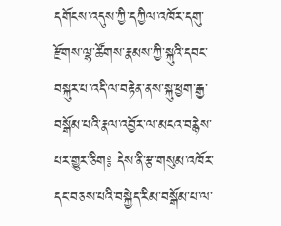དགོངས་འདུས་ཀྱི་དཀྱིལ་འཁོར་དགུ་རྫོགས་ལྷ་ཚོགས་རྣམས་ཀྱི་སྐུའི་དབང་བསྐུར་པ་འདི་ལ་བརྟེན་ནས་སྐུ་ཕྱག་རྒྱ་བསྒོམ་པའི་རྣལ་འབྱོར་ལ་མངའ་བརྙེས་པར་གྱུར་ཅིག༔ དེས་ནི་རྩ་གསུམ་འཁོར་དང་བཅས་པའི་བསྐྱེད་རིམ་བསྒོམ་པ་ལ་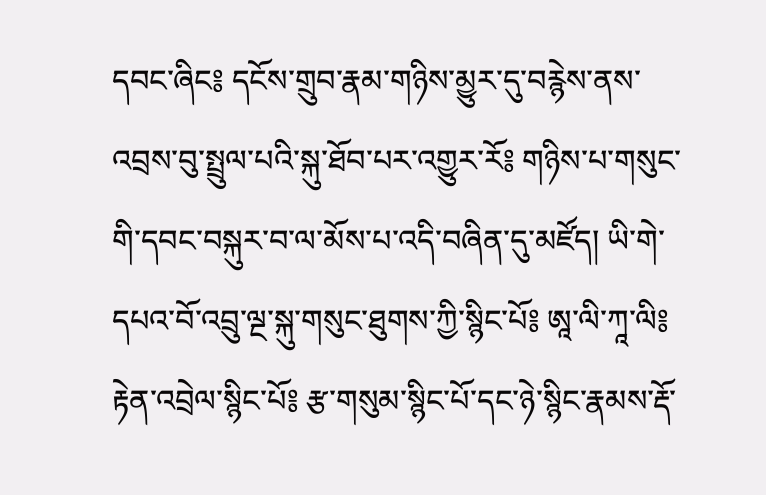དབང་ཞིང༔ དངོས་གྲུབ་རྣམ་གཉིས་མྱུར་དུ་བརྙེས་ནས་འབྲས་བུ་སྤྲུལ་པའི་སྐུ་ཐོབ་པར་འགྱུར་རོ༔ གཉིས་པ་གསུང་གི་དབང་བསྐུར་བ་ལ་མོས་པ་འདི་བཞིན་དུ་མཛོད། ཡི་གེ་དཔའ་བོ་འབྲུ་ལྔ་སྐུ་གསུང་ཐུགས་ཀྱི་སྙིང་པོ༔ ཨཱ་ལི་ཀཱ་ལི༔ རྟེན་འབྲེལ་སྙིང་པོ༔ རྩ་གསུམ་སྙིང་པོ་དང་ཉེ་སྙིང་རྣམས་རྡོ་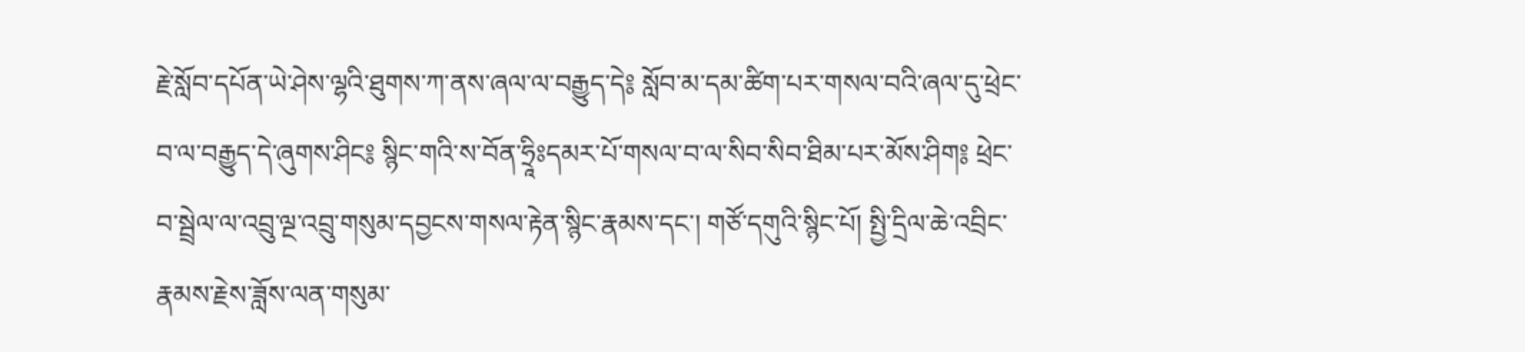རྗེ་སློབ་དཔོན་ཡེ་ཤེས་ལྷའི་ཐུགས་ཀ་ནས་ཞལ་ལ་བརྒྱུད་དེ༔ སློབ་མ་དམ་ཚིག་པར་གསལ་བའི་ཞལ་དུ་ཕྲེང་བ་ལ་བརྒྱུད་དེ་ཞུགས་ཤིང༔ སྙིང་གའི་ས་བོན་ཧྲཱིཿདམར་པོ་གསལ་བ་ལ་སིབ་སིབ་ཐིམ་པར་མོས་ཤིག༔ ཕྲེང་བ་སྦྲེལ་ལ་འབྲུ་ལྔ་འབྲུ་གསུམ་དབྱངས་གསལ་རྟེན་སྙིང་རྣམས་དང་། གཙོ་དགུའི་སྙིང་པོ། སྤྱི་དྲིལ་ཆེ་འབྲིང་རྣམས་རྗེས་ཟློས་ལན་གསུམ་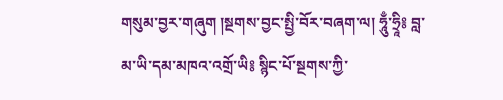གསུམ་བྱར་གཞུག །སྔགས་བྱང་སྤྱི་བོར་བཞག་ལ། ཧཱུྃ་ཧྲཱི༔ བླ་མ་ཡི་དམ་མཁའ་འགྲོ་ཡི༔ སྙིང་པོ་སྔགས་ཀྱི་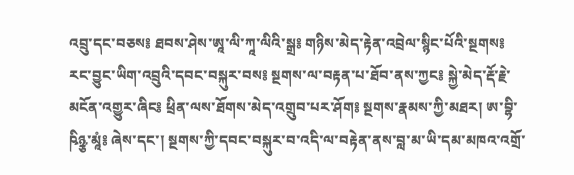འབྲུ་དང་བཅས༔ ཐབས་ཤེས་ཨཱ་ལི་ཀཱ་ལིའི་སྒྲ༔ གཉིས་མེད་རྟེན་འབྲེལ་སྙིང་པོའི་སྔགས༔ རང་བྱུང་ཡིག་འབྲུའི་དབང་བསྐུར་བས༔ སྔགས་ལ་བརྟན་པ་ཐོབ་ནས་ཀྱང༔ སྐྱེ་མེད་རྡོ་རྗེ་མངོན་འགྱུར་ཞིང༔ ཕྲིན་ལས་ཐོགས་མེད་འགྲུབ་པར་ཤོག༔ སྔགས་རྣམས་ཀྱི་མཐར། ཨ་བྷི་ཥིཉྩ་མཱཾ༔ ཞེས་དང་། སྔགས་ཀྱི་དབང་བསྐུར་བ་འདི་ལ་བརྟེན་ནས་བླ་མ་ཡི་དམ་མཁའ་འགྲོ་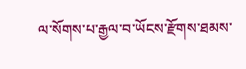ལ་སོགས་པ་རྒྱལ་བ་ཡོངས་རྫོགས་ཐམས་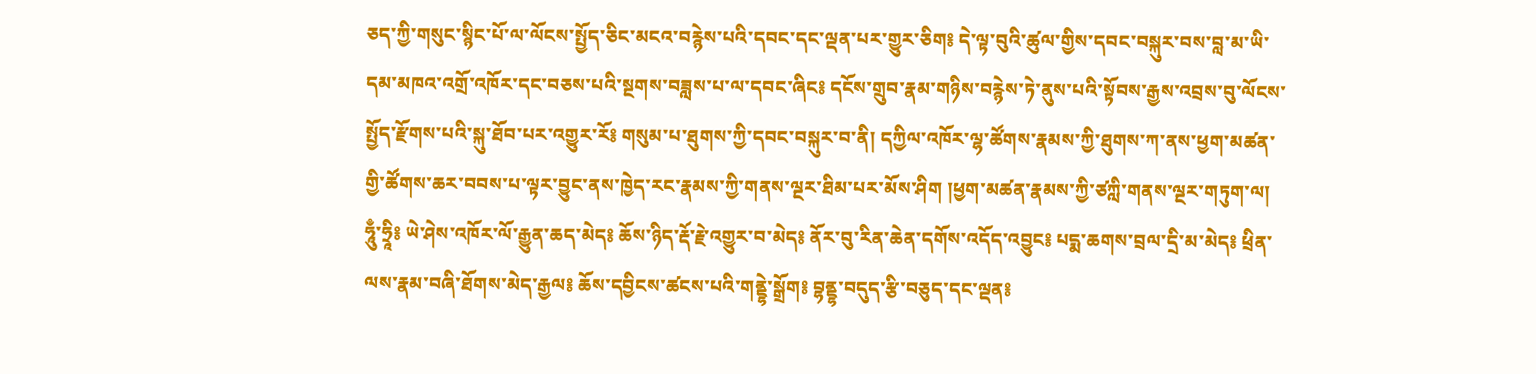ཅད་ཀྱི་གསུང་སྙིང་པོ་ལ་ལོངས་སྤྱོད་ཅིང་མངའ་བརྙེས་པའི་དབང་དང་ལྡན་པར་གྱུར་ཅིག༔ དེ་ལྟ་བུའི་ཚུལ་གྱིས་དབང་བསྐུར་བས་བླ་མ་ཡི་དམ་མཁའ་འགྲོ་འཁོར་དང་བཅས་པའི་སྔགས་བཟླས་པ་ལ་དབང་ཞིང༔ དངོས་གྲུབ་རྣམ་གཉིས་བརྙེས་ཏེ་ནུས་པའི་སྟོབས་རྒྱས་འབྲས་བུ་ལོངས་སྤྱོད་རྫོགས་པའི་སྐུ་ཐོབ་པར་འགྱུར་རོ༔ གསུམ་པ་ཐུགས་ཀྱི་དབང་བསྐུར་བ་ནི། དཀྱིལ་འཁོར་ལྷ་ཚོགས་རྣམས་ཀྱི་ཐུགས་ཀ་ནས་ཕྱག་མཚན་གྱི་ཚོགས་ཆར་བབས་པ་ལྟར་བྱུང་ནས་ཁྱེད་རང་རྣམས་ཀྱི་གནས་ལྔར་ཐིམ་པར་མོས་ཤིག །ཕྱག་མཚན་རྣམས་ཀྱི་ཙཀླི་གནས་ལྔར་གཏུག་ལ། ཧཱུྃ་ཧྲཱི༔ ཡེ་ཤེས་འཁོར་ལོ་རྒྱུན་ཆད་མེད༔ ཆོས་ཉིད་རྡོ་རྗེ་འགྱུར་བ་མེད༔ ནོར་བུ་རིན་ཆེན་དགོས་འདོད་འབྱུང༔ པདྨ་ཆགས་བྲལ་དྲི་མ་མེད༔ ཕྲིན་ལས་རྣམ་བཞི་ཐོགས་མེད་རྒྱལ༔ ཆོས་དབྱིངས་ཚངས་པའི་གནྡྷེ་སྒྲོག༔ བྷནྡྷ་བདུད་རྩི་བཅུད་དང་ལྡན༔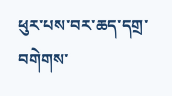ཕུར་པས་བར་ཆད་དགྲ་བགེགས་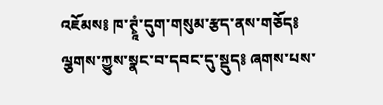འཇོམས༔ ཁ་ཊྭཱཾ་དུག་གསུམ་རྩད་ནས་གཅོད༔ ལྕགས་ཀྱུས་སྣང་བ་དབང་དུ་སྡུད༔ ཞགས་པས་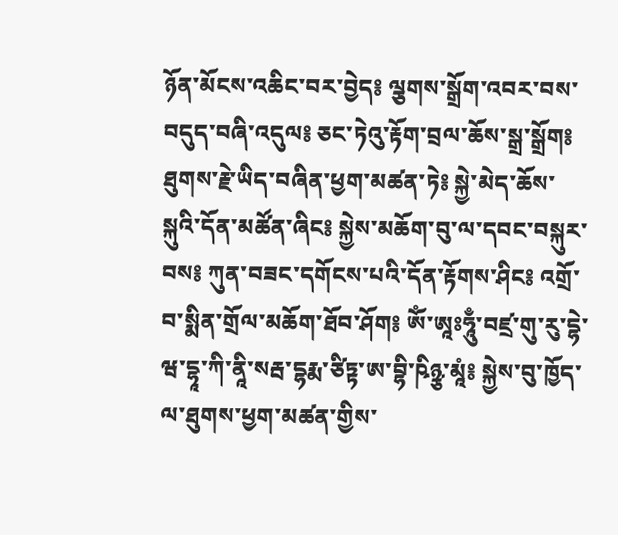ཉོན་མོངས་འཆིང་བར་བྱེད༔ ལྕགས་སྒྲོག་འབར་བས་བདུད་བཞི་འདུལ༔ ཅང་ཏེའུ་རྟོག་བྲལ་ཆོས་སྒྲ་སྒྲོག༔ ཐུགས་རྗེ་ཡིད་བཞིན་ཕྱག་མཚན་ཏེ༔ སྐྱེ་མེད་ཆོས་སྐུའི་དོན་མཚོན་ཞིང༔ སྐྱེས་མཆོག་བུ་ལ་དབང་བསྐུར་བས༔ ཀུན་བཟང་དགོངས་པའི་དོན་རྟོགས་ཤིང༔ འགྲོ་བ་སྨིན་གྲོལ་མཆོག་ཐོབ་ཤོག༔ ཨོཾ་ཨཱཿཧཱུྃ་བཛྲ་གུ་རུ་དྷེ་ཝ་དྷཱ་ཀི་ནཱི་སརྦ་དྷརྨ་ཙིཏྟ་ཨ་བྷི་ཥིཉྩ་མཱཾ༔ སྐྱེས་བུ་ཁྱོད་ལ་ཐུགས་ཕྱག་མཚན་གྱིས་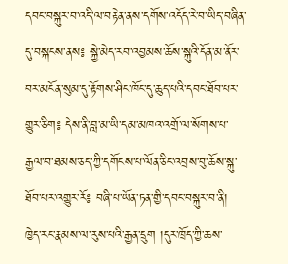དབང་བསྐུར་བ་འདི་ལ་བརྟེན་ནས་དགོས་འདོད་རེ་བ་ཡིད་བཞིན་དུ་བསྐངས་ནས༔ སྐྱེ་མེད་རབ་འབྱམས་ཆོས་སྐུའི་དོན་མ་ནོར་བར་མངོན་སུམ་དུ་རྟོགས་ཤིང་ཁོང་དུ་ཆུད་པའི་དབང་ཐོབ་པར་གྱུར་ཅིག༔ དེས་ནི་བླ་མ་ཡི་དམ་མཁའ་འགྲོ་ལ་སོགས་པ་རྒྱལ་བ་ཐམས་ཅད་ཀྱི་དགོངས་པ་ལོན་ཅིང་འབྲས་བུ་ཆོས་སྐུ་ཐོབ་པར་འགྱུར་རོ༔ བཞི་པ་ཡོན་ཏན་གྱི་དབང་བསྐུར་བ་ནི། ཁྱེད་རང་རྣམས་ལ་རུས་པའི་རྒྱན་དྲུག །དུར་ཁྲོད་ཀྱི་ཆས་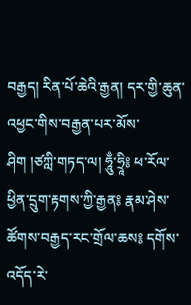བརྒྱད། རིན་པོ་ཆེའི་རྒྱན། དར་གྱི་ཆུན་འཕྱང་གིས་བརྒྱན་པར་མོས་ཤིག །ཙཀླི་གཏད་ལ། ཧཱུྃ་ཧྲཱི༔ ཕ་རོལ་ཕྱིན་དྲུག་རྟགས་ཀྱི་རྒྱན༔ རྣམ་ཤེས་ཚོགས་བརྒྱད་རང་གྲོལ་ཆས༔ དགོས་འདོད་རེ་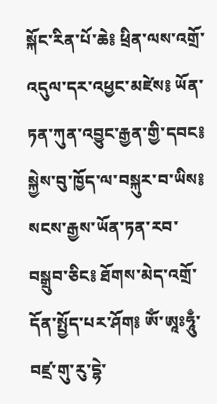སྐོང་རིན་པོ་ཆེ༔ ཕྲིན་ལས་འགྲོ་འདུལ་དར་འཕྱང་མཛེས༔ ཡོན་ཏན་ཀུན་འབྱུང་རྒྱན་གྱི་དབང༔ སྐྱེས་བུ་ཁྱོད་ལ་བསྐུར་བ་ཡིས༔ སངས་རྒྱས་ཡོན་ཏན་རབ་བསྒྲུབ་ཅིང༔ ཐོགས་མེད་འགྲོ་དོན་སྤྱོད་པར་ཤོག༔ ཨོཾ་ཨཱཿཧཱུྃ་བཛྲ་གུ་རུ་དྷེ་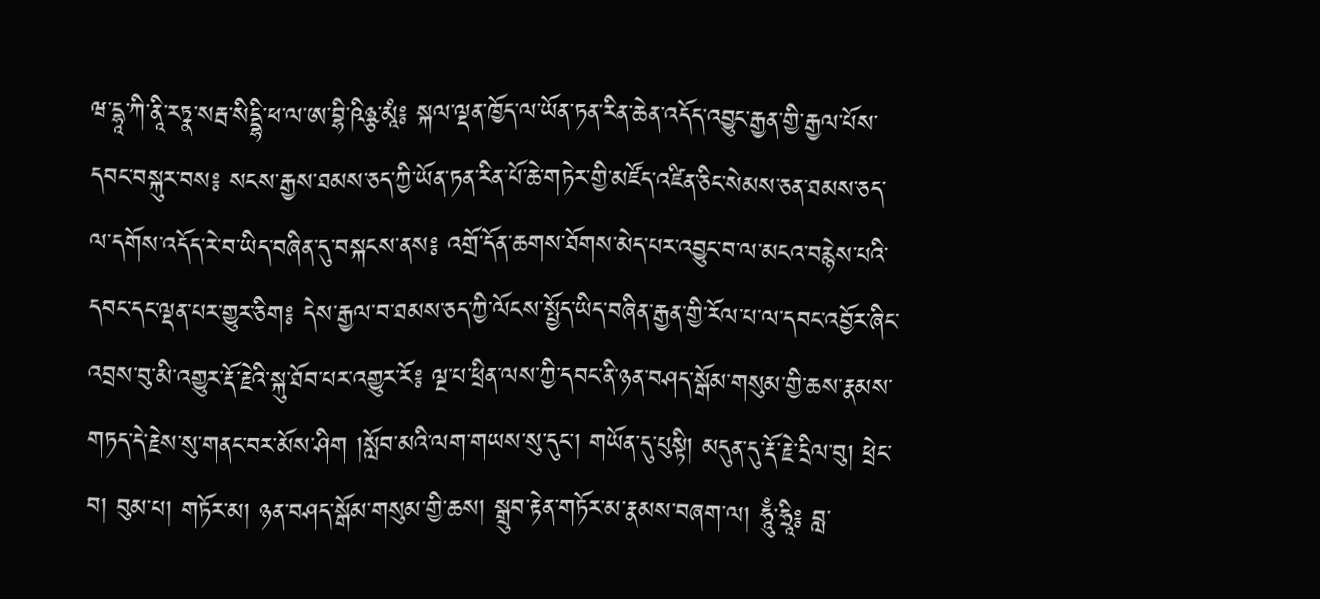ཝ་དྷཱ་ཀི་ནཱི་རཏྣ་སརྦ་སིདྡྷི་ཕ་ལ་ཨ་བྷི་ཥིཉྩ་མཱཾ༔ སྐལ་ལྡན་ཁྱོད་ལ་ཡོན་ཏན་རིན་ཆེན་འདོད་འབྱུང་རྒྱན་གྱི་རྒྱལ་པོས་དབང་བསྐུར་བས༔ སངས་རྒྱས་ཐམས་ཅད་ཀྱི་ཡོན་ཏན་རིན་པོ་ཆེ་གཏེར་གྱི་མཛོད་འཛིན་ཅིང་སེམས་ཅན་ཐམས་ཅད་ལ་དགོས་འདོད་རེ་བ་ཡིད་བཞིན་དུ་བསྐངས་ནས༔ འགྲོ་དོན་ཆགས་ཐོགས་མེད་པར་འབྱུང་བ་ལ་མངའ་བརྙེས་པའི་དབང་དང་ལྡན་པར་གྱུར་ཅིག༔ དེས་རྒྱལ་བ་ཐམས་ཅད་ཀྱི་ལོངས་སྤྱོད་ཡིད་བཞིན་རྒྱན་གྱི་རོལ་པ་ལ་དབང་འབྱོར་ཞིང་འབྲས་བུ་མི་འགྱུར་རྡོ་རྗེའི་སྐུ་ཐོབ་པར་འགྱུར་རོ༔ ལྔ་པ་ཕྲིན་ལས་ཀྱི་དབང་ནི་ཉན་བཤད་སྒོམ་གསུམ་གྱི་ཆས་རྣམས་གཏད་དེ་རྗེས་སུ་གནང་བར་མོས་ཤིག །སློབ་མའི་ལག་གཡས་སུ་དུང་། གཡོན་དུ་པུསྟི། མདུན་དུ་རྡོ་རྗེ་དྲིལ་བུ། ཕྲེང་བ། བུམ་པ། གཏོར་མ། ཉན་བཤད་སྒོམ་གསུམ་གྱི་ཆས། སྒྲུབ་རྟེན་གཏོར་མ་རྣམས་བཞག་ལ། ཧཱུྃ་ཧྲཱི༔ བླ་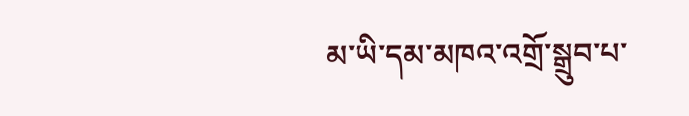མ་ཡི་དམ་མཁའ་འགྲོ་སྒྲུབ་པ་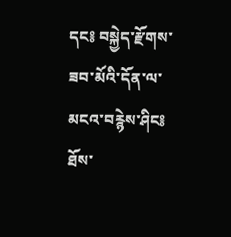དང༔ བསྐྱེད་རྫོགས་ཟབ་མོའི་དོན་ལ་མངའ་བརྙེས་ཤིང༔ ཐོས་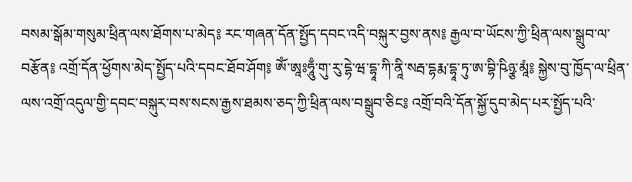བསམ་སྒོམ་གསུམ་ཕྲིན་ལས་ཐོགས་པ་མེད༔ རང་གཞན་དོན་སྤྱོད་དབང་འདི་བསྐུར་བྱས་ནས༔ རྒྱལ་བ་ཡོངས་ཀྱི་ཕྲིན་ལས་སྒྲུབ་ལ་བརྩོན༔ འགྲོ་དོན་ཕྱོགས་མེད་སྤྱོད་པའི་དབང་ཐོབ་ཤོག༔ ཨོཾ་ཨཱཿཧཱུྃ་གུ་རུ་དྷེ་ཝ་དྷཱ་ཀི་ནཱི་སརྦ་དྷརྨ་དྷཱ་ཏུ་ཨ་བྷི་ཥིཉྩ་མཱཾ༔ སྐྱེས་བུ་ཁྱོད་ལ་ཕྲིན་ལས་འགྲོ་འདུལ་གྱི་དབང་བསྐུར་བས་སངས་རྒྱས་ཐམས་ཅད་ཀྱི་ཕྲིན་ལས་བསྒྲུབ་ཅིང༔ འགྲོ་བའི་དོན་སྐྱོ་དུབ་མེད་པར་སྤྱོད་པའི་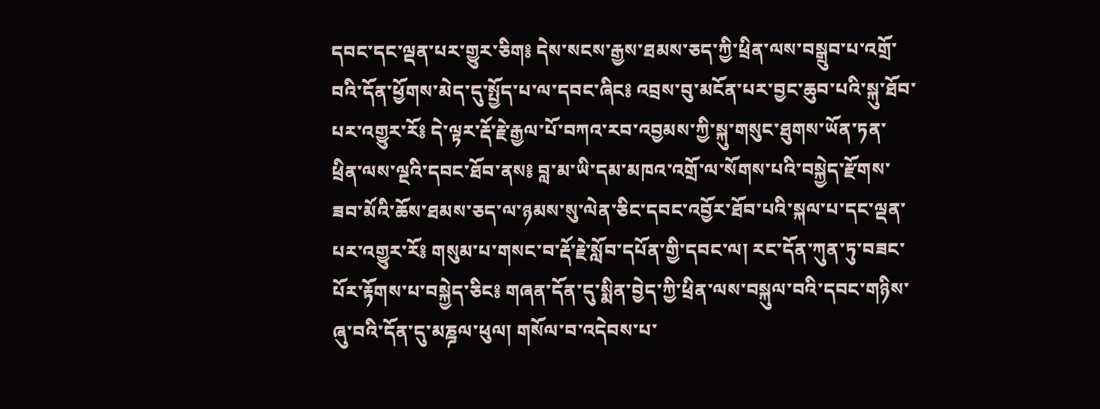དབང་དང་ལྡན་པར་གྱུར་ཅིག༔ དེས་སངས་རྒྱས་ཐམས་ཅད་ཀྱི་ཕྲིན་ལས་བསྒྲུབ་པ་འགྲོ་བའི་དོན་ཕྱོགས་མེད་དུ་སྤྱོད་པ་ལ་དབང་ཞིང༔ འབྲས་བུ་མངོན་པར་བྱང་ཆུབ་པའི་སྐུ་ཐོབ་པར་འགྱུར་རོ༔ དེ་ལྟར་རྡོ་རྗེ་རྒྱལ་པོ་བཀའ་རབ་འབྱམས་ཀྱི་སྐུ་གསུང་ཐུགས་ཡོན་ཏན་ཕྲིན་ལས་ལྔའི་དབང་ཐོབ་ནས༔ བླ་མ་ཡི་དམ་མཁའ་འགྲོ་ལ་སོགས་པའི་བསྐྱེད་རྫོགས་ཟབ་མོའི་ཆོས་ཐམས་ཅད་ལ་ཉམས་སུ་ལེན་ཅིང་དབང་འབྱོར་ཐོབ་པའི་སྐལ་པ་དང་ལྡན་པར་འགྱུར་རོ༔ གསུམ་པ་གསང་བ་རྡོ་རྗེ་སློབ་དཔོན་གྱི་དབང་ལ། རང་དོན་ཀུན་ཏུ་བཟང་པོར་རྟོགས་པ་བསྐྱེད་ཅིང༔ གཞན་དོན་དུ་སྨིན་བྱེད་ཀྱི་ཕྲིན་ལས་བསྐུལ་བའི་དབང་གཉིས་ཞུ་བའི་དོན་དུ་མཎྜལ་ཕུལ། གསོལ་བ་འདེབས་པ་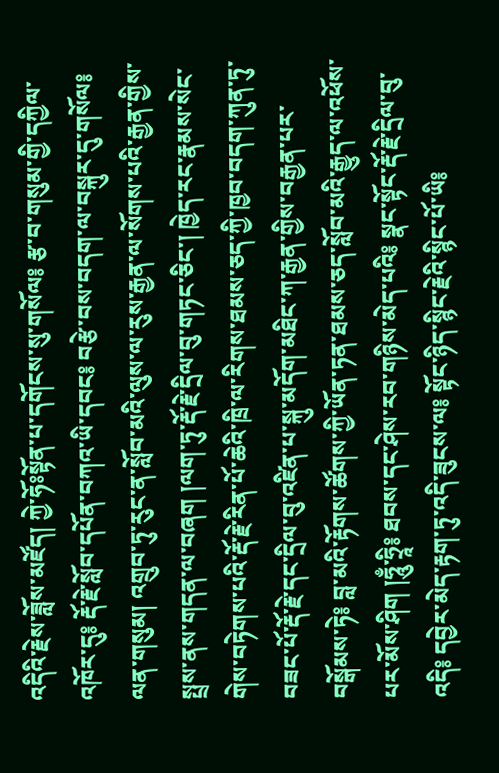འདིའི་རྗེས་ཟློས་མཛོད། ཀྱེ་ཧོཿསྟོན་པ་དགོངས་སུ་གསོལ༔ རྩ་བ་གསུམ་གྱི་དཀྱིལ་འཁོར་དུ༔ རྡོ་རྗེ་སློབ་དཔོན་བཀའ་ཡི་དབང༔ བརྩེ་བས་བདག་ལ་བསྐུར་དུ་གསོལ༔ ལན་གསུམ། འགྲུབ་ཏུ་རུང་ན་སློབ་མའི་ལུས་ལ་རུས་རྒྱན་ལ་སོགས་པའི་རྒྱན་གྱིས་སྤྲས་ནས་གདན་ལ་བཞག །ལག་ཏུ་རྡོ་རྗེ་དྲིལ་བུ་གཏང་ཅིང་། ཁྱེད་རང་རྣམས་སེང་གེས་བཏེགས་པའི་རྡོ་རྗེ་རིན་པོ་ཆེའི་ཁྲི་ལ་རིགས་ཐམས་ཅད་ཀྱི་ཁྱབ་བདག་ཀུན་ཏུ་བཟང་པོ་རྡོ་རྗེ་དང་དྲིལ་བུ་འཛིན་པ་སྐུ་མདོག་མཐིང་ཀ་རྒྱན་གྱིས་བརྒྱན་པར་བསྒོམས་ཏེ༔ བླ་མའི་རྟོགས་ཚོགས་ཀྱི་ཡོན་ཏན་ཐམས་ཅད་སློབ་མའི་རྒྱུད་ལ་འཕོས་པར་མོས་ཤིག །ཧཱུྃ་ཧྲཱི༔ ཐབས་དང་ཤེས་རབ་གཉིས་མེད་པའི༔ སྣང་སྟོང་རྡོ་རྗེ་དྲིལ་བུ་འདི༔ དབྱེར་མེད་རྟག་ཏུ་འདི་ཟུངས་ལ༔ སྟོང་ཉིད་སྙིང་རྗེའི་སྙིང་པོ་ཡི༔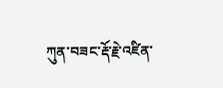ཀུན་བཟང་རྡོ་རྗེ་འཛིན་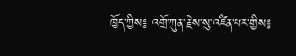ཁྱོད་ཀྱིས༔ འགྲོ་ཀུན་རྗེས་སུ་འཛིན་པར་གྱིས༔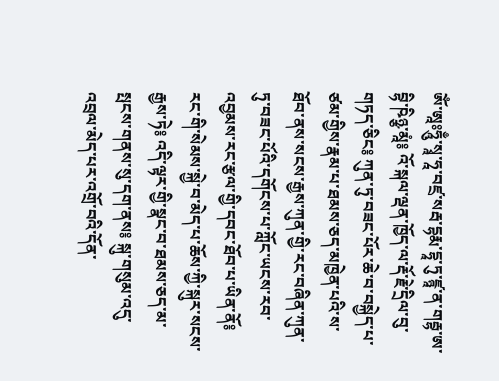ཨོཾ་ཨཱཿཧཱུྃ་སྭཱ་ཧཱ་བཛྲ་སརྦ་དྷརྨ་དྷཱ་ཏུ་ཛྙཱ་ན་གརྦྷ་ཨ་བྷི་ཥིཉྩ་མཱཾ༔ འོ་སྐལ་ལྡན་ཁྱོད་ལ་རྡོ་རྗེ་དྲིལ་བུ་གཏད་ཅིང༔ ཀུན་ཏུ་བཟང་པོར་ཆེ་བ་བསྐྱེད་པ་ཙམ་གྱིས་རྣམ་པ་ཐམས་ཅད་མཁྱེན་པའི་ས་ཐོབ་ནས་སངས་རྒྱས་ཀུན་གྱི་རང་བཞིན་ཀུན་ཏུ་བཟང་པོའི་དགོངས་པ་ཀློང་ཡངས་རབ་འབྱམས་རང་རྩལ་གྱི་དབང་ཐོབ་པ་ཡིན་ནོ༔ རང་གི་སེམས་སྐྱེ་བ་མེད་པ་ཆོས་ཀྱི་སྐུར་སངས་རྒྱས་ཏེ༔ འདི་ལྟར་གྱི་སྣང་བ་ཐམས་ཅད་མ་སྤངས་གནས་སུ་དག་ནས༔ སྐུ་གསུམ་འདུ་འབྲལ་མེད་པར་འགྲོ་བའི་དོན་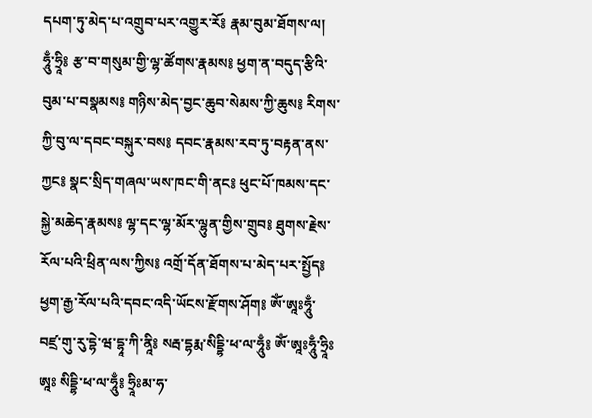དཔག་ཏུ་མེད་པ་འགྲུབ་པར་འགྱུར་རོ༔ རྣམ་བུམ་ཐོགས་ལ། ཧཱུྃ་ཧྲཱི༔ རྩ་བ་གསུམ་གྱི་ལྷ་ཚོགས་རྣམས༔ ཕྱག་ན་བདུད་རྩིའི་བུམ་པ་བསྣམས༔ གཉིས་མེད་བྱང་ཆུབ་སེམས་ཀྱི་ཆུས༔ རིགས་ཀྱི་བུ་ལ་དབང་བསྐུར་བས༔ དབང་རྣམས་རབ་ཏུ་བརྟན་ནས་ཀྱང༔ སྣང་སྲིད་གཞལ་ཡས་ཁང་གི་ནང༔ ཕུང་པོ་ཁམས་དང་སྐྱེ་མཆེད་རྣམས༔ ལྷ་དང་ལྷ་མོར་ལྷུན་གྱིས་གྲུབ༔ ཐུགས་རྗེས་རོལ་པའི་ཕྲིན་ལས་ཀྱིས༔ འགྲོ་དོན་ཐོགས་པ་མེད་པར་སྤྱོད༔ ཕྱག་རྒྱ་རོལ་པའི་དབང་འདི་ཡོངས་རྫོགས་ཤོག༔ ཨོཾ་ཨཱཿཧཱུྃ་བཛྲ་གུ་རུ་དྷེ་ཝ་དྷཱ་ཀི་ནཱི༔ སརྦ་དྷརྨ་སིདྡྷི་ཕ་ལ་ཧཱུྃ༔ ཨོཾ་ཨཱཿཧཱུྃ་ཧྲཱིཿཨཱཿ སིདྡྷི་ཕ་ལ་ཧཱུྃ༔ ཧྲཱིཿམ་ཧ་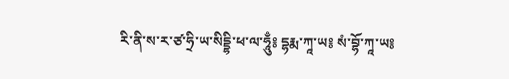རི་ནི་ས་ར་ཙ་ཧྲི་ཡ་སིདྡྷི་ཕ་ལ་ཧཱུྃ༔ དྷརྨ་ཀཱ་ཡ༔ སཾ་བྷོ་ཀཱ་ཡ༔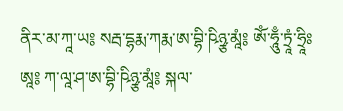ནིར་མ་ཀཱ་ཡ༔ སརྦ་དྷརྨ་ཀརྨ་ཨ་བྷི་ཥིཉྩ་མཱཾ༔ ཨོཾ་ཧཱུྃ་ཏྲཱཾ་ཧྲཱིཿཨཱ༔ ཀ་ལཱ་ཤ་ཨ་བྷི་ཥིཉྩ་མཱཾ༔ སྐལ་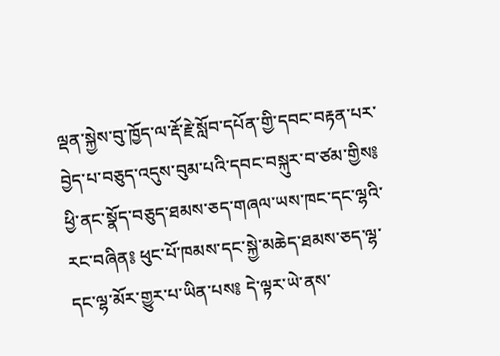ལྡན་སྐྱེས་བུ་ཁྱོད་ལ་རྡོ་རྗེ་སློབ་དཔོན་གྱི་དབང་བརྟན་པར་བྱེད་པ་བཅུད་འདུས་བུམ་པའི་དབང་བསྐུར་བ་ཙམ་གྱིས༔ ཕྱི་ནང་སྣོད་བཅུད་ཐམས་ཅད་གཞལ་ཡས་ཁང་དང་ལྷའི་རང་བཞིན༔ ཕུང་པོ་ཁམས་དང་སྐྱེ་མཆེད་ཐམས་ཅད་ལྷ་དང་ལྷ་མོར་གྱུར་པ་ཡིན་པས༔ དེ་ལྟར་ཡེ་ནས་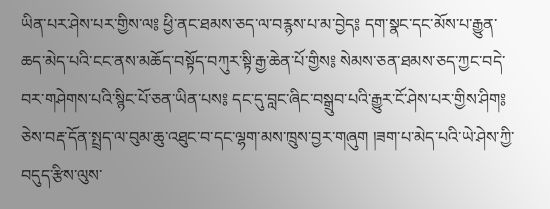ཡིན་པར་ཤེས་པར་གྱིས་ལ༔ ཕྱི་ནང་ཐམས་ཅད་ལ་བརྙས་པ་མ་བྱེད༔ དག་སྣང་དང་མོས་པ་རྒྱུན་ཆད་མེད་པའི་ངང་ནས་མཆོད་བསྟོད་བཀུར་སྟི་རྒྱ་ཆེན་པོ་གྱིས༔ སེམས་ཅན་ཐམས་ཅད་ཀྱང་བདེ་བར་གཤེགས་པའི་སྙིང་པོ་ཅན་ཡིན་པས༔ དང་དུ་བླང་ཞིང་བསྒྲུབ་པའི་རྒྱུར་ངོ་ཤེས་པར་གྱིས་ཤིག༔ ཅེས་བརྡ་དོན་སྤྲད་ལ་བུམ་ཆུ་འཐུང་བ་དང་ལྷག་མས་ཁྲུས་བྱར་གཞུག །ཟག་པ་མེད་པའི་ཡེ་ཤེས་ཀྱི་བདུད་རྩིས་ལུས་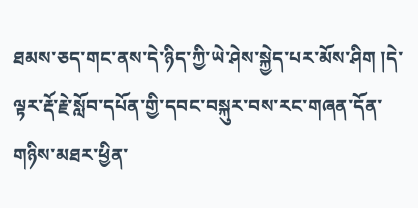ཐམས་ཅད་གང་ནས་དེ་ཉིད་ཀྱི་ཡེ་ཤེས་སྐྱེད་པར་མོས་ཤིག །དེ་ལྟར་རྡོ་རྗེ་སློབ་དཔོན་གྱི་དབང་བསྐུར་བས་རང་གཞན་དོན་གཉིས་མཐར་ཕྱིན་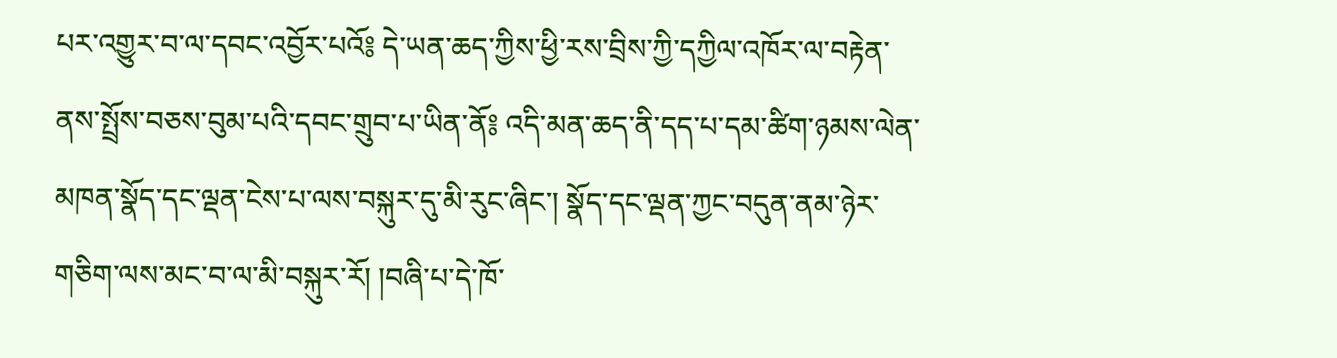པར་འགྱུར་བ་ལ་དབང་འབྱོར་པའོ༔ དེ་ཡན་ཆད་ཀྱིས་ཕྱི་རས་བྲིས་ཀྱི་དཀྱིལ་འཁོར་ལ་བརྟེན་ནས་སྤྲོས་བཅས་བུམ་པའི་དབང་གྲུབ་པ་ཡིན་ནོ༔ འདི་མན་ཆད་ནི་དད་པ་དམ་ཚིག་ཉམས་ལེན་མཁན་སྣོད་དང་ལྡན་ངེས་པ་ལས་བསྐུར་དུ་མི་རུང་ཞིང་། སྣོད་དང་ལྡན་ཀྱང་བདུན་ནམ་ཉེར་གཅིག་ལས་མང་བ་ལ་མི་བསྐུར་རོ། །བཞི་པ་དེ་ཁོ་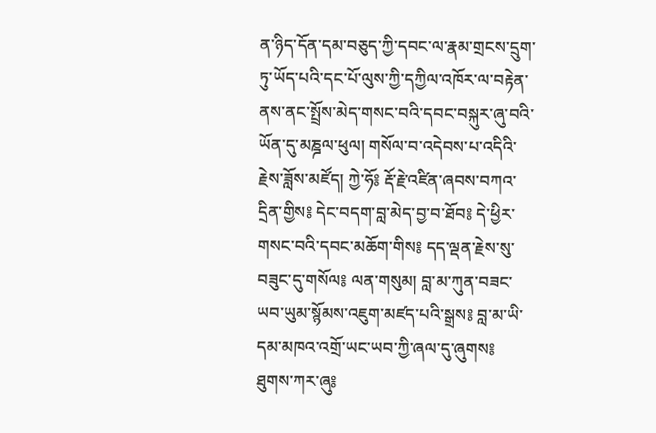ན་ཉིད་དོན་དམ་བཅུད་ཀྱི་དབང་ལ་རྣམ་གྲངས་དྲུག་ཏུ་ཡོད་པའི་དང་པོ་ལུས་ཀྱི་དཀྱིལ་འཁོར་ལ་བརྟེན་ནས་ནང་སྤྲོས་མེད་གསང་བའི་དབང་བསྐུར་ཞུ་བའི་ཡོན་དུ་མཎྜལ་ཕུལ། གསོལ་བ་འདེབས་པ་འདིའི་རྗེས་ཟློས་མཛོད། ཀྱེ་ཧོ༔ རྡོ་རྗེ་འཛིན་ཞབས་བཀའ་དྲིན་གྱིས༔ དེང་བདག་བླ་མེད་བྱ་བ་ཐོབ༔ དེ་ཕྱིར་གསང་བའི་དབང་མཆོག་གིས༔ དད་ལྡན་རྗེས་སུ་བཟུང་དུ་གསོལ༔ ལན་གསུམ། བླ་མ་ཀུན་བཟང་ཡབ་ཡུམ་སྙོམས་འཇུག་མཛད་པའི་སྒྲས༔ བླ་མ་ཡི་དམ་མཁའ་འགྲོ་ཡང་ཡབ་ཀྱི་ཞལ་དུ་ཞུགས༔ ཐུགས་ཀར་ཞུ༔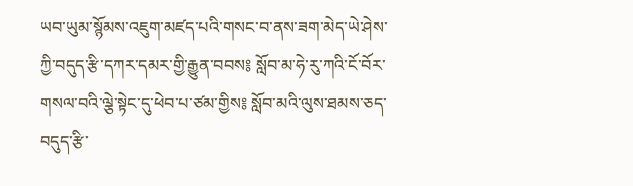ཡབ་ཡུམ་སྙོམས་འཇུག་མཛད་པའི་གསང་བ་ནས་ཟག་མེད་ཡེ་ཤེས་ཀྱི་བདུད་རྩི་དཀར་དམར་གྱི་རྒྱུན་བབས༔ སློབ་མ་ཧེ་རུ་ཀའི་ངོ་བོར་གསལ་བའི་ལྕེ་སྟེང་དུ་ཕེབ་པ་ཙམ་གྱིས༔ སློབ་མའི་ལུས་ཐམས་ཅད་བདུད་རྩི་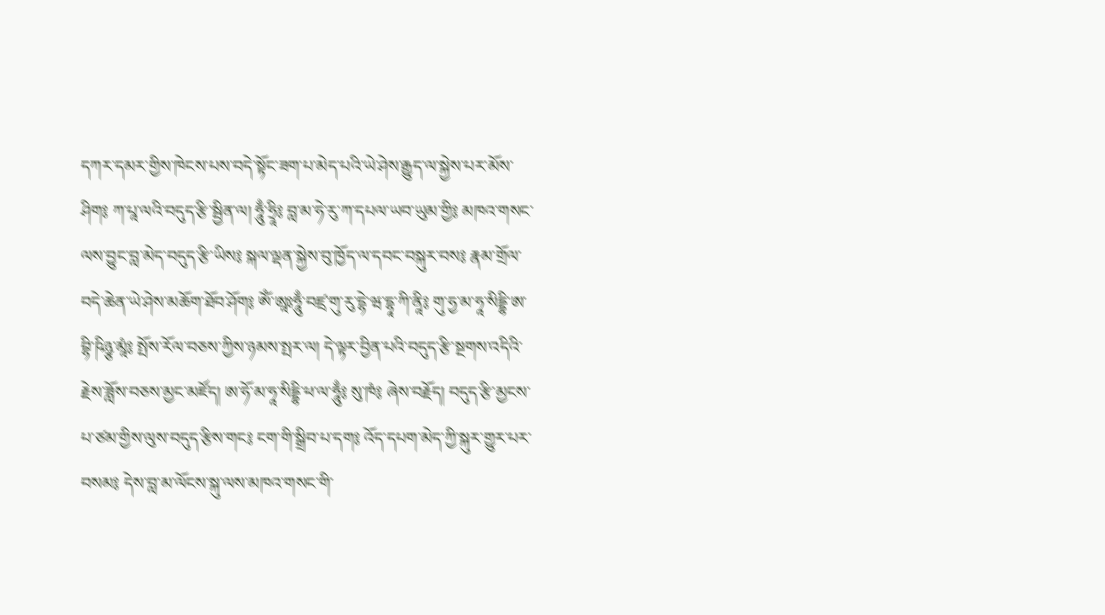དཀར་དམར་གྱིས་ཁེངས་པས་བདེ་སྟོང་ཟག་པ་མེད་པའི་ཡེ་ཤེས་རྒྱུད་ལ་སྐྱེས་པར་མོས་ཤིག༔ ཀ་པཱ་ལའི་བདུད་རྩི་སྦྱིན་ལ། ཧཱུྃ་ཧྲཱི༔ བླ་མ་ཧེ་རུ་ཀ་དཔལ་ཡབ་ཡུམ་གྱི༔ མཁའ་གསང་ལས་བྱུང་བླ་མེད་བདུད་རྩི་ཡིས༔ སྐལ་ལྡན་སྐྱེས་བུ་ཁྱོད་ལ་དབང་བསྐུར་བས༔ རྣམ་གྲོལ་བདེ་ཆེན་ཡེ་ཤེས་མཆོག་ཐོབ་ཤོག༔ ཨོཾ་ཨཱཿཧཱུྃ་བཛྲ་གུ་རུ་དྷེ་ཝ་དྷཱ་ཀི་ནཱི༔ གུ་ཧྱ་མ་ཧཱ་སིདྡྷི་ཨ་བྷི་ཥིཉྩ་མཱཾ༔ སྤོས་རོལ་བཅས་ཀྱིས་ཉམས་སྤར་ལ། དེ་ལྟར་བྱིན་པའི་བདུད་རྩི་སྔགས་འདིའི་རྗེས་ཟློས་བཅས་མྱང་མཛོད། ཨ་ཧོ་མ་ཧཱ་སིདྡྷི་ཕ་ལ་ཧཱུྃ༔ སུ་ཁཾ༔ ཞེས་བརྗོད། བདུད་རྩི་མྱངས་པ་ཙམ་གྱིས་ལུས་བདུད་རྩིས་གང༔ ངག་གི་སྒྲིབ་པ་དག༔ འོད་དཔག་མེད་ཀྱི་སྐུར་གྱུར་པར་བསམ༔ དེས་བླ་མ་ལོངས་སྐུ་ལས་མཁའ་གསང་གི་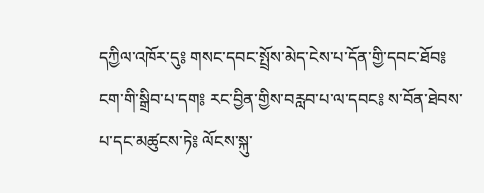དཀྱིལ་འཁོར་དུ༔ གསང་དབང་སྤྲོས་མེད་ངེས་པ་དོན་གྱི་དབང་ཐོབ༔ ངག་གི་སྒྲིབ་པ་དག༔ རང་བྱིན་གྱིས་བརླབ་པ་ལ་དབང༔ ས་བོན་ཐེབས་པ་དང་མཚུངས་ཏེ༔ ལོངས་སྐུ་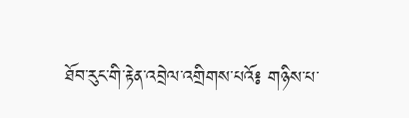ཐོབ་རུང་གི་རྟེན་འབྲེལ་འགྲིགས་པའོ༔ གཉིས་པ་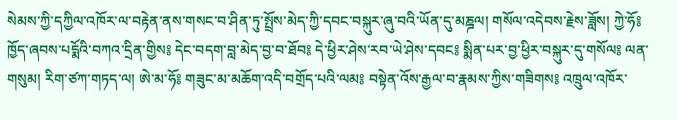སེམས་ཀྱི་དཀྱིལ་འཁོར་ལ་བརྟེན་ནས་གསང་བ་ཤིན་ཏུ་སྤྲོས་མེད་ཀྱི་དབང་བསྐུར་ཞུ་བའི་ཡོན་དུ་མཎྜལ། གསོལ་འདེབས་རྗེས་ཟློས། ཀྱེ་ཧོ༔ ཁྱོད་ཞབས་པདྨོའི་བཀའ་དྲིན་གྱིས༔ དེང་བདག་བླ་མེད་བྱ་བ་ཐོབ༔ དེ་ཕྱིར་ཤེས་རབ་ཡེ་ཤེས་དབང༔ སྨིན་པར་བྱ་ཕྱིར་བསྐུར་དུ་གསོལ༔ ལན་གསུམ། རིག་ཙཀ་གཏད་ལ། ཨེ་མ་ཧོ༔ གཟུང་མ་མཆོག་འདི་བགྲོད་པའི་ལམ༔ བསྟེན་འོས་རྒྱལ་བ་རྣམས་ཀྱིས་གཟིགས༔ འཁྲུལ་འཁོར་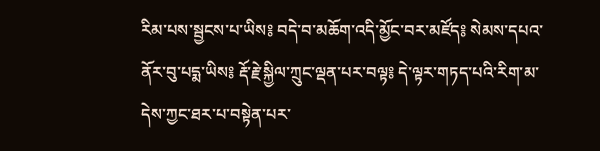རིམ་པས་སྦྱངས་པ་ཡིས༔ བདེ་བ་མཆོག་འདི་མྱོང་བར་མཛོད༔ སེམས་དཔའ་ནོར་བུ་པདྨ་ཡིས༔ རྡོ་རྗེ་སྐྱིལ་ཀྲུང་ལྡན་པར་བལྟ༔ དེ་ལྟར་གཏད་པའི་རིག་མ་དེས་ཀྱང་ཐར་པ་བསྟེན་པར་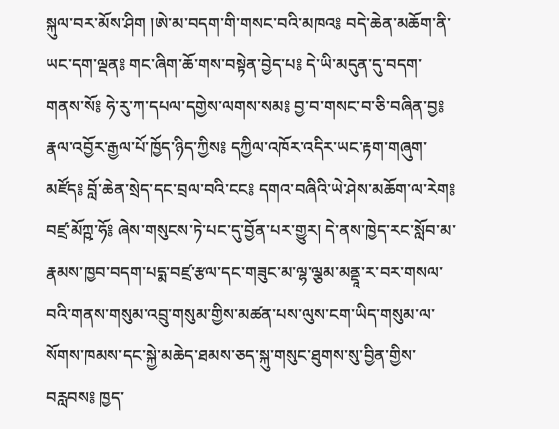སྐུལ་བར་མོས་ཤིག །ཨེ་མ་བདག་གི་གསང་བའི་མཁའ༔ བདེ་ཆེན་མཆོག་ནི་ཡང་དག་ལྡན༔ གང་ཞིག་ཆོ་གས་བསྟེན་བྱེད་པ༔ དེ་ཡི་མདུན་དུ་བདག་གནས་སོ༔ ཧེ་རུ་ཀ་དཔལ་དགྱེས་ལགས་སམ༔ བྱ་བ་གསང་བ་ཅི་བཞིན་བྱ༔ རྣལ་འབྱོར་རྒྱལ་པོ་ཁྱོད་ཉིད་ཀྱིས༔ དཀྱིལ་འཁོར་འདིར་ཡང་རྟག་གཞུག་མཛོད༔ བློ་ཆེན་སྲེད་དང་བྲལ་བའི་ངང༔ དགའ་བཞིའི་ཡེ་ཤེས་མཆོག་ལ་རེག༔ བཛྲ་མོཀྵ་ཧོ༔ ཞེས་གསུངས་ཏེ་པང་དུ་བྱོན་པར་གྱུར། དེ་ནས་ཁྱེད་རང་སློབ་མ་རྣམས་ཁྱབ་བདག་པདྨ་བཛྲ་རྩལ་དང་གཟུང་མ་ལྷ་ལྕམ་མནྡཱ་ར་བར་གསལ་བའི་གནས་གསུམ་འབྲུ་གསུམ་གྱིས་མཚན་པས་ལུས་ངག་ཡིད་གསུམ་ལ་སོགས་ཁམས་དང་སྐྱེ་མཆེད་ཐམས་ཅད་སྐུ་གསུང་ཐུགས་སུ་བྱིན་གྱིས་བརླབས༔ ཁྱད་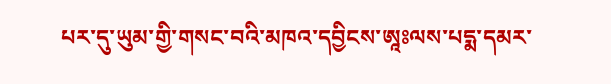པར་དུ་ཡུམ་གྱི་གསང་བའི་མཁའ་དབྱིངས་ཨཱཿལས་པདྨ་དམར་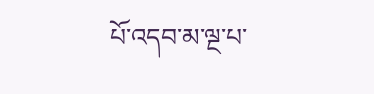པོ་འདབ་མ་ལྔ་པ་